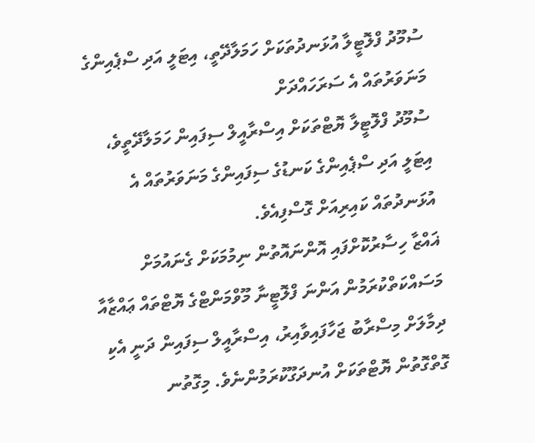ސުމޫދު ފްލޮޓީލާ އުޅަނދުތަކަށް ހަމަލާދޭތީ، އިޓަލީ އަދި ސްޕެއިންގެ މަނަވަރުތައް އެ ސަރަހައްދަށް
ސުމޫދު ފްލޮޓީލާ ޔޮޓްތަކަށް އިސްރާއީލް ސިފައިން ހަމަލާދޭތީވެ، އިޓަލީ އަދި ސްޕެއިންގެ ކަނޑުގެ ސިފައިންގެ މަނަވަރުތައް އެ އުޅަނދުތައް ކައިރިއަށް ގޮސްފިއެވެ.
ޣައްޒާ ހިސާރުކޮށްފައި އޮންނައޮތުން ނިމުމަކަށް ގެނައުމަށް މަސައްކަތްކުރަމުން އަންނަ ފްލޮޓީނާ މޫވްމަންޓްގެ ޔޮޓްތައް ޢައްޒާއާ ދިމާލަށް މިސްރާބު ޖަހާފައިވާއިރު، އިސްރާއީލް ސިފައިން ދަނީ އެކި ގޮތްގޮތުން ޔޮޓްތަކަށް އުނދަގޫކުރަމުންނެވެ. މިގޮތުނ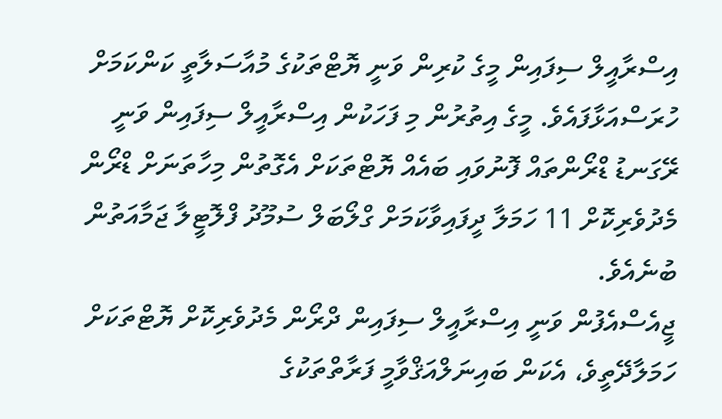އިސްރާއީލް ސިފައިން މީގެ ކުރިން ވަނީ ޔޮޓްތަކުގެ މުއާސަލާތީ ކަންކަމަށް ހުރަސްއަޅާފައެވެ. މީގެ އިތުރުން މި ފަހަކުން އިސްރާއީލް ސިފައިން ވަނީ ރޭގަނޑު ޑްރޯންތައް ފޮނުވައި ބައެއް ޔޮޓްތަކަށް އެގޮތުން މިހާތަނަށް ޑްރޯން މެދުވެރިކޮށް 11 ހަމަލާ ދީފައިވާކަމަށް ގްލޯބަލް ސުމޫދު ފްލޮޓީލާ ޖަމާއަތުން ބުނެއެވެ.
ޖީއެސްއެފުން ވަނީ އިސްރާއީލް ސިފައިން ދްރޯން މެދުވެރިކޮށް ޔޮޓްތަކަށް ހަމަލާދޭތީވެ، އެކަން ބައިނަލްއަޤްވާމީ ފަރާތްތަކުގެ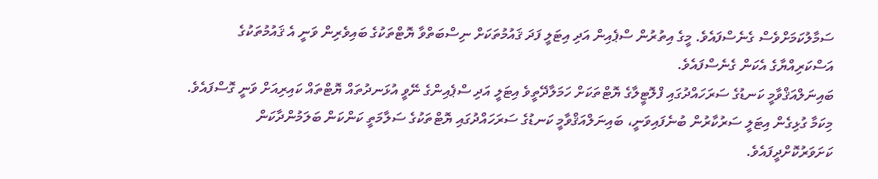ސަމާލުކަމަށްވެސް ގެނެސްފައެވެ. މީގެ އިތުރުން ސްޕެއިން އަދި އިޓަލީ ފަދަ ޤައުމުތަކަށް ނިސްބަތްވާ ޔޮޓްތަކުގެ ބައިވެރިން ވަނީ އެ ޤައުމުތަކުގެ އަސްކަރިއްޔާގެ އެކަން ގެނެސްފައެވެ.
ބައިނަލްއަޤްވާމީ ކަނޑުގެ ސަރަހައްދުގައި ފްލޮޓީލާގެ ޔޮޓްތަކަށް ހަމަލާދޭތީވެ އިޓަލީ އަދި ސްޕެއިންގެ ނޭވީ އުޅަނދުތައް ޔޮޓްތައް ކައިރިއަށް ވަނީ ގޮސްފައެވެ. މިކަމާ ގުޅިގެން އިޓަލީ ސަރުކާރުން ބުނެފައިވަނީ، ބައިނަލްއަޤްވާމީ ކަނޑުގެ ސަރަހައްދުގައި ޔޮޓްތަކުގެ ސަލާމަތީ ކަންކަން ބަލަމުންދާކަން ކަށަވަރުކޮށްދީފައެވެ.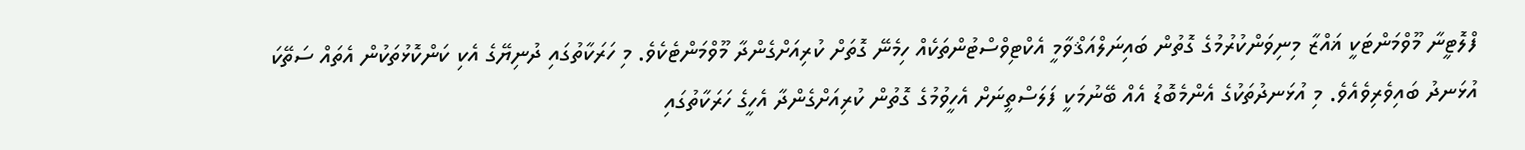ފްލޮޓީނާ މޫވްމަންޓަކީ ޣައްޒާ މިނިވަންކުރުމުގެ ގޮތުން ބައިނަލްއަޤްވާމީ އެކްޓިވްސްޓުންތަކެއް ހިމެނޭ ގޮތަށް ކުރިއަށްގެންދާ މޫވްމަންޓެކެވެ. މި ހަރަކާތުގައި ދުނިޔޭގެ އެކި ކަންކޮޅުތަކުން އެތައް ސަތޭކަ އުޅަނދު ބައިވެރިވެއެވެ. މި އުޅަނދުތަކުގެ އެންމެބޮޑު އެއް ބޭނުމަކީ ފަލަސްތީނަށް އެހީވުމުގެ ގޮތުން ކުރިއަށްގެންދާ އެހީގެ ހަރަކާތުގައި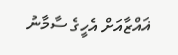ޣައްޒާއަށް އެހީގެ ސާމާނު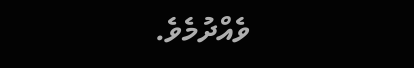ވެއްދުމެވެ.